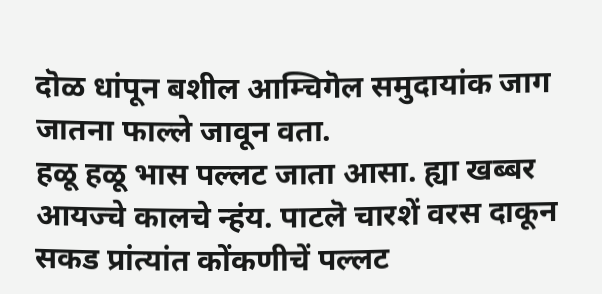दॊळ धांपून बशील आम्चिगॆल समुदायांक जाग जातना फाल्ले जावून वता.
हळू हळू भास पल्लट जाता आसा. ह्या खब्बर आयज्चे कालचे न्हंय. पाटलॆ चारशें वरस दाकून सकड प्रांत्यांत कोंकणीचें पल्लट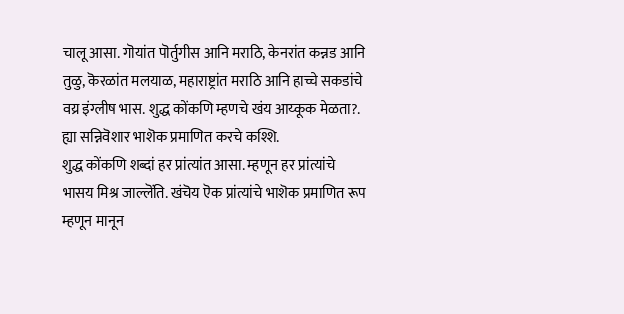चालू आसा. गॊयांत पॊर्तुगीस आनि मराठि, केनरांत कन्नड आनि तुळु, कॆरळांत मलयाळ, महाराष्ट्रांत मराठि आनि हाच्चे सकडांचे वय्र इंग्लीष भास. शुद्ध कोंकणि म्हणचे खंय आय्कूक मेळता?. ह्या सन्निवॆशार भाशॆक प्रमाणित करचे कश्शि.
शुद्ध कोंकणि शब्दां हर प्रांत्यांत आसा. म्हणून हर प्रांत्यांचे भासय मिश्र जाल्लॆंति. खंचॆय ऎक प्रांत्यांचे भाशॆक प्रमाणित रूप म्हणून मानून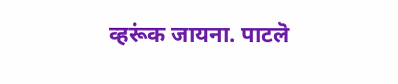व्हरूंक जायना. पाटलॆ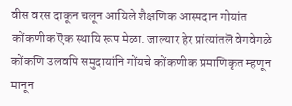वीस वरस दाकून चलून आयिले शैक्षणिक आस्पदान गोयांत कोंकणीक ऎक स्थायि रूप मेळा. जाल्यार हेर प्रांत्यांतलॆ वेगवेगळे कोंकणि उलवपि समुदायांनि गोंयचे कोंकणीक प्रमाणिकृत म्हणून मानून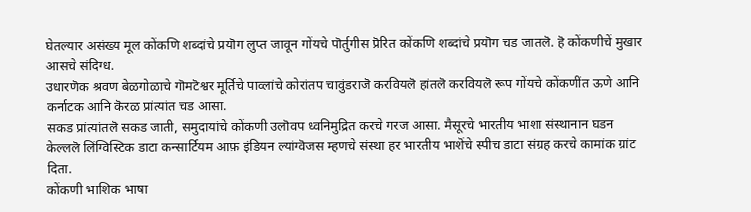घेतल्यार असंख्य मूल कोंकणि शब्दांचे प्रयॊग लुप्त जावून गोंयचे पॊर्तुगीस प्रॆरित कोंकणि शब्दांचे प्रयॊग चड जातलॆ. हॆ कोंकणीचें मुखार आसचे संदिग्ध.
उधारणॆक श्रवण बेळगोळाचे गॊमटॆश्वर मूर्तिचे पाव्लांचे कोरांतप चावुंडराजॆ करवियलॆ हांतलॆ करवियलॆ रूप गोंयचे कोंकणींत ऊणे आनि कर्नाटक आनि कॆरळ प्रांत्यांत चड आसा.
सकड प्रांत्यांतलॆ सकड जाती, समुदायांचे कोंकणी उलॊवप ध्वनिमुद्रित करचे गरज आसा. मैसूरचे भारतीय भाशा संस्थानान घडन केल्ललॆ लिंग्विस्टिक डाटा कन्सार्टियम आफ़ इंडियन ल्यांग्वॆजस म्हणचे संस्था हर भारतीय भाशॆंचे स्पीच डाटा संग्रह करचे कामांक ग्रांट दिता.
कोंकणी भाशिक भाषा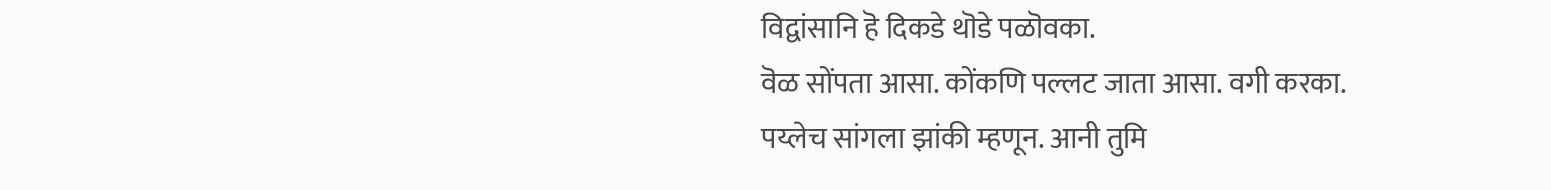विद्वांसानि हॆ दिकडे थॊडे पळॊवका.
वॆळ सोंपता आसा. कोंकणि पल्लट जाता आसा. वगी करका.
पय्लेच सांगला झांकी म्हणून. आनी तुमि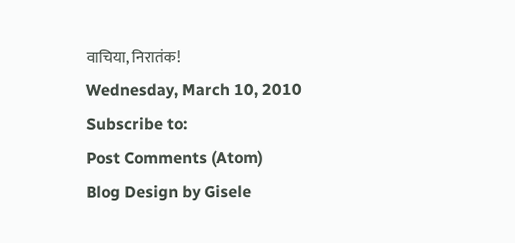वाचिया, निरातंक!
Wednesday, March 10, 2010
Subscribe to:
Post Comments (Atom)
Blog Design by Gisele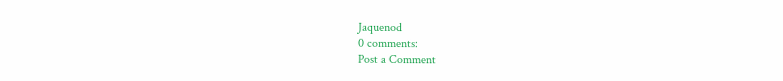Jaquenod
0 comments:
Post a Comment